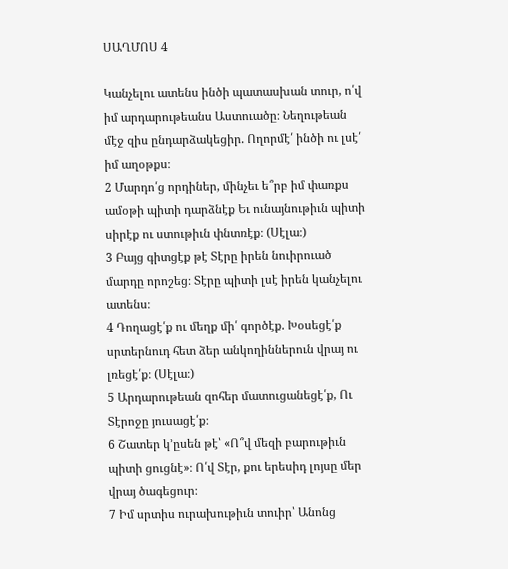ՍԱՂՄՈՍ 4

Կանչելու ատենս ինծի պատասխան տուր, ո՛վ իմ արդարութեանս Աստուածը։ Նեղութեան մէջ զիս ընդարձակեցիր. Ողորմէ՛ ինծի ու լսէ՛ իմ աղօթքս։
2 Մարդո՛ց որդիներ, մինչեւ ե՞րբ իմ փառքս ամօթի պիտի դարձնէք Եւ ունայնութիւն պիտի սիրէք ու ստութիւն փնտռէք։ (Սէլա։)
3 Բայց գիտցէք թէ Տէրը իրեն նուիրուած մարդը որոշեց։ Տէրը պիտի լսէ իրեն կանչելու ատենս։
4 Դողացէ՛ք ու մեղք մի՛ գործէք. Խօսեցէ՛ք սրտերնուդ հետ ձեր անկողիններուն վրայ ու լռեցէ՛ք։ (Սէլա։)
5 Արդարութեան զոհեր մատուցանեցէ՛ք, Ու Տէրոջը յուսացէ՛ք։
6 Շատեր կ’ըսեն թէ՝ «Ո՞վ մեզի բարութիւն պիտի ցուցնէ»։ Ո՛վ Տէր, քու երեսիդ լոյսը մեր վրայ ծագեցուր։
7 Իմ սրտիս ուրախութիւն տուիր՝ Անոնց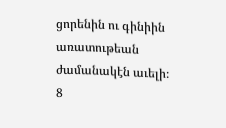ցորենին ու գինիին առատութեան ժամանակէն աւելի։
8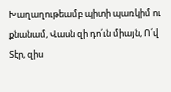Խաղաղութեամբ պիտի պառկիմ ու քնանամ, Վասն զի դո՛ւն միայն, Ո՛վ Տէր, զիս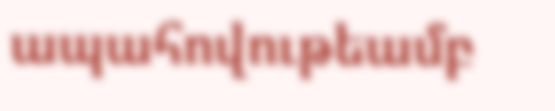ապահովութեամբ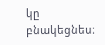կը բնակեցնես։